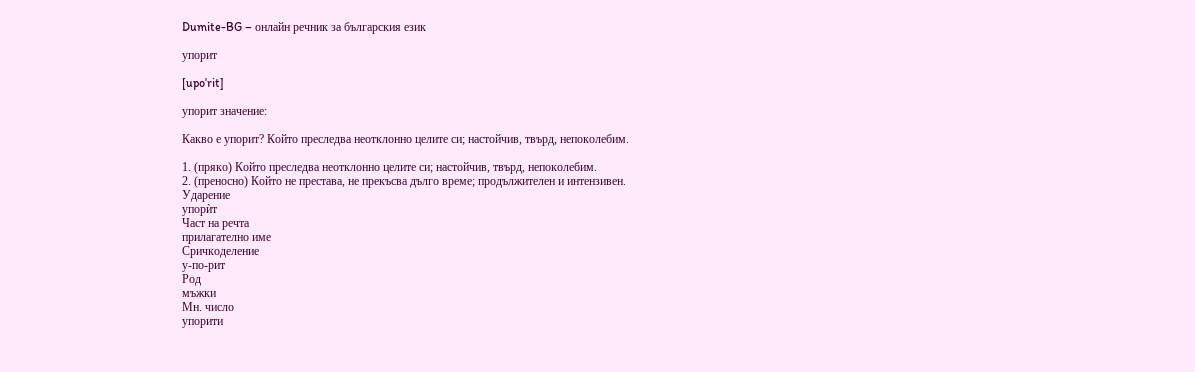Dumite-BG – онлайн речник за българския език

упорит

[upoˈrit]

упорит значение:

Какво е упорит? Който преследва неотклонно целите си; настойчив, твърд, непоколебим.

1. (пряко) Който преследва неотклонно целите си; настойчив, твърд, непоколебим.
2. (преносно) Който не престава, не прекъсва дълго време; продължителен и интензивен.
Ударение
упорѝт
Част на речта
прилагателно име
Сричкоделение
у-по-рит
Род
мъжки
Мн. число
упорити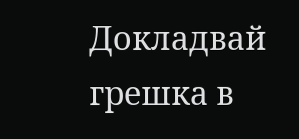Докладвай грешка в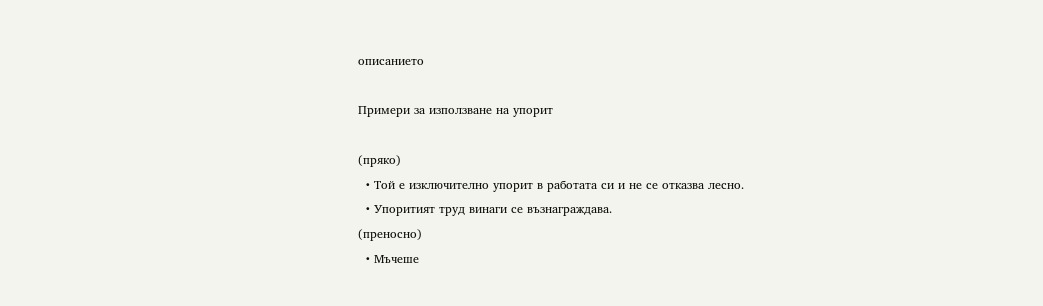описанието

Примери за използване на упорит

(пряко)
  • Той е изключително упорит в работата си и не се отказва лесно.
  • Упоритият труд винаги се възнаграждава.
(преносно)
  • Мъчеше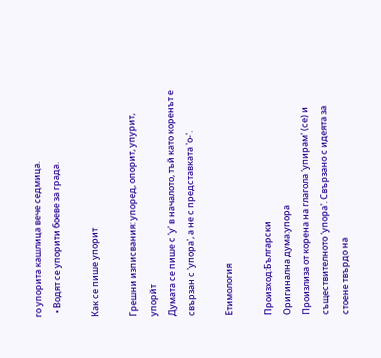го упорита кашлица вече седмица.
  • Водят се упорити боеве за града.

Как се пише упорит

Грешни изписвания: упоред, опорит, упурит, упорйт
Думата се пише с 'у' в началото, тъй като коренът е свързан с 'упора', а не с представката 'о-'.

Етимология

Произход:Български
Оригинална дума:упора
Произлиза от корена на глагола 'упирам' (се) и съществителното 'упора'. Свързано с идеята за стоене твърдо на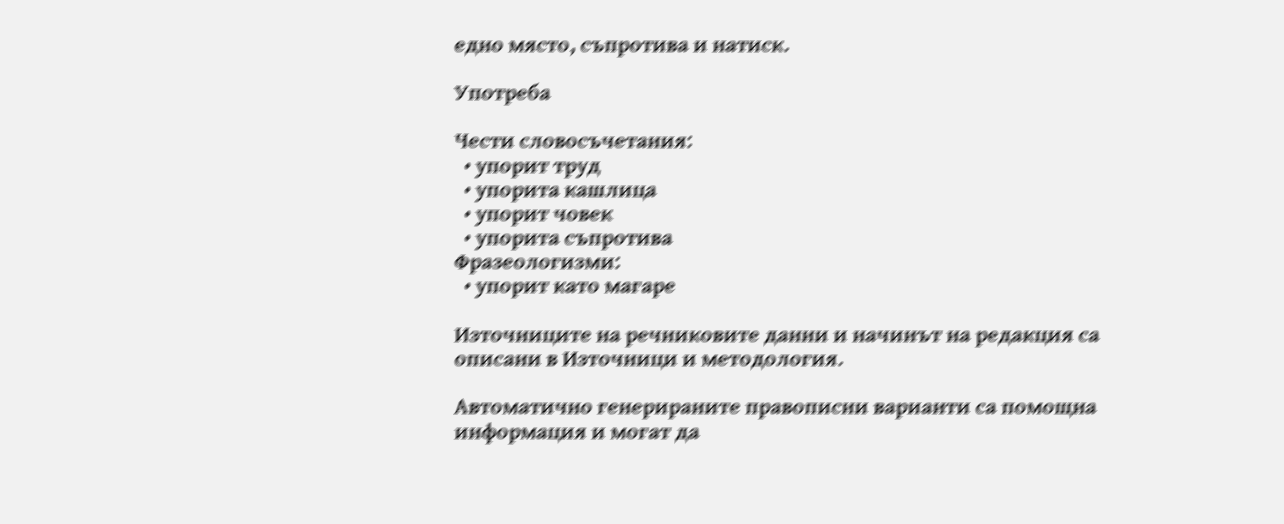едно място, съпротива и натиск.

Употреба

Чести словосъчетания:
  • упорит труд
  • упорита кашлица
  • упорит човек
  • упорита съпротива
Фразеологизми:
  • упорит като магаре

Източниците на речниковите данни и начинът на редакция са описани в Източници и методология.

Автоматично генерираните правописни варианти са помощна информация и могат да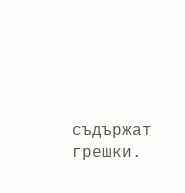съдържат грешки.